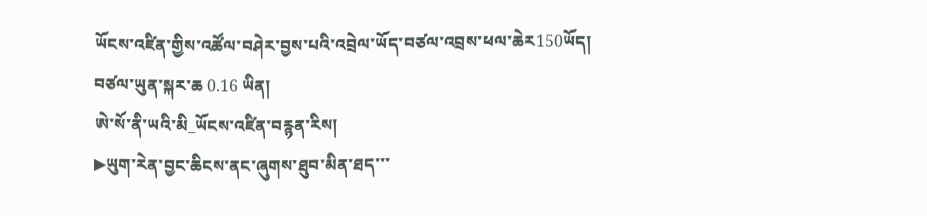ཡོངས་འཛིན་གྱིས་འཚོལ་བཤེར་བྱས་པའི་འབྲེལ་ཡོད་བཙལ་འབྲས་ཕལ་ཆེར150ཡོད།  བཙལ་ཡུན་སྐར་ཆ 0.16 ཡིན།
ཨེ་སོ་ནི་ཡའི་མི_ཡོངས་འཛིན་བརྙན་རིས།
▶ཡུག་རེན་བྱང་ཆིངས་ནང་ཞུགས་ཐུབ་མིན་ཐད་་་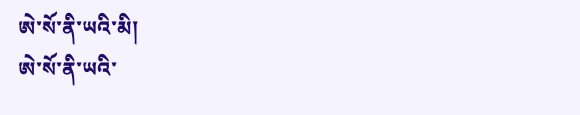ཨེ་སོ་ནི་ཡའི་མི།
ཨེ་སོ་ནི་ཡའི་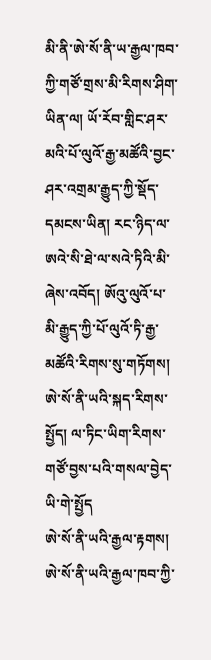མི་ནི་ཨེ་སོ་ནི་ཡ་རྒྱལ་ཁབ་ཀྱི་གཙོ་གྲས་མི་རིགས་ཤིག་ཡིན་ལ། ཡོ་རོབ་གླིང་ཤར་མའི་པོ་ལུའོ་རྒྱ་མཚོའི་བྱང་ཤར་འགྲམ་རྒྱུད་ཀྱི་སྡོད་དམངས་ཡིན། རང་ཉིད་ལ་ཨའེ་སི་ཐེ་ལ་སའེ་ཏིའི་མི་ཞེས་འབོད། ཨོའུ་ལུའོ་པ་མི་རྒྱུད་ཀྱི་པོ་ལུའོ་ཏི་རྒྱ་མཚོའི་རིགས་སུ་གཏོགས། ཨེ་སོ་ནི་ཡའི་སྐད་རིགས་སྤྱོད། ལ་ཏིང་ཡིག་རིགས་གཙོ་བྱས་པའི་གསལ་བྱེད་ཡི་གེ་སྤྱོད
ཨེ་སོ་ནི་ཡའི་རྒྱལ་རྟགས།
ཨེ་སོ་ནི་ཡའི་རྒྱལ་ཁབ་ཀྱི་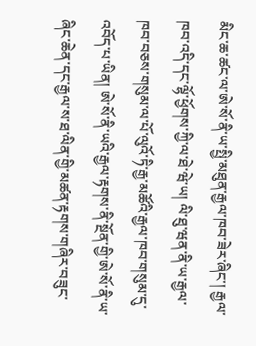མིང་ཆ་ཚང་ལ་ཨེ་སོ་ནི་ཡ་སྤྱི་མཐུན་རྒྱལ་ཁབ་ཟེར་ཞིང་། རྒྱལ་ཁབ་འདི་དང་ལྷོ་ཕྱོགས་ཀྱི་ལ་ཐེ་ཝེ་ཡ། ལི་ཐུ་ཝན་ནི་ཡ་རྒྱལ་ཁབ་བཅས་གསུམ་ལ་པོ་ལུའོ་ཏི་རྒྱ་མཚོའི་རྒྱལ་ཁབ་གསུམ་དུ་འབོད་པ་ཡིན། ཨེ་སོ་ནི་ཡའི་རྒྱལ་རྟགས་ནི་སྔོན་གྱི་ཨེ་སོ་ནི་ཡ་ཞིང་ཆེན་དང་རྒྱལ་ས་ཐ་ལིན་གྱི་མཚན་རྟགས་གཞིར་བཟུང་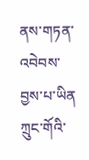ནས་གཏན་འབེབས་བྱས་པ་ཡིན
ཀྲུང་གོའི་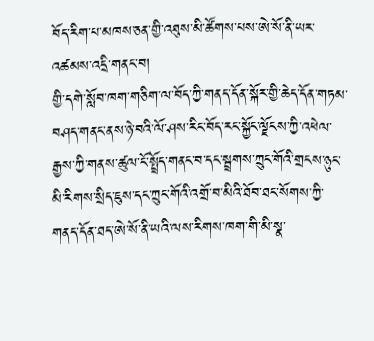བོད་རིག་པ་མཁས་ཅན་གྱི་འཐུས་མི་ཚོགས་པས་ཨེ་སོ་ནི་ཡར་འཚམས་འདྲི་གནང་བ།
གྱི་དགེ་སློབ་ཁག་གཅིག་ལ་བོད་ཀྱི་གནད་དོན་སྐོར་གྱི་ཆེད་དོན་གཏམ་བཤད་གནང་ནས་ཉེ་བའི་ལོ་ཤས་རིང་བོད་རང་སྐྱོང་ལྗོངས་ཀྱི་འཕེལ་རྒྱས་ཀྱི་གནས་ཚུལ་ངོ་སྤྲོད་གནང་བ་དང་སྦྲགས་ཀྲུང་གོའི་གྲངས་ཉུང་མི་རིགས་སྲིད་ཇུས་དང་ཀྲུང་གོའི་འགྲོ་བ་མིའི་ཐོབ་ཐང་སོགས་ཀྱི་གནད་དོན་ཐད་ཨེ་སོ་ནི་ཡའི་ལས་རིགས་ཁག་གི་མི་སྣ་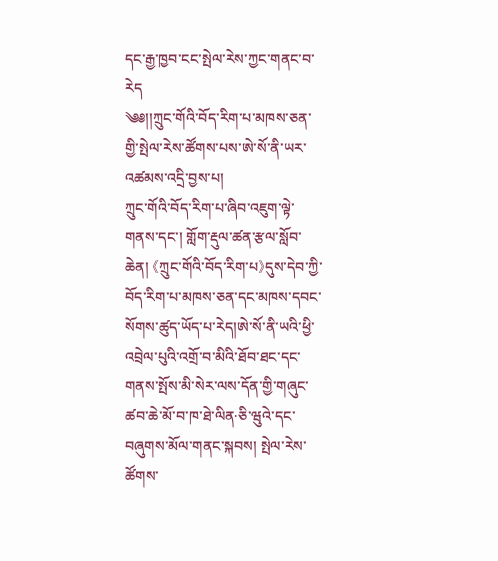དང་རྒྱ་ཁྱབ་ངང་སྤེལ་རེས་ཀྱང་གནང་བ་རེད
༄༅།།ཀྲུང་གོའི་བོད་རིག་པ་མཁས་ཅན་གྱི་སྤེལ་རེས་ཚོགས་པས་ཨེ་སོ་ནི་ཡར་འཚམས་འདྲི་བྱས་པ།
ཀྲུང་གོའི་བོད་རིག་པ་ཞིབ་འཇུག་ལྟེ་གནས་དང་། གློག་རྡུལ་ཚན་རྩལ་སློབ་ཆེན། 《ཀྲུང་གོའི་བོད་རིག་པ》དུས་དེབ་ཀྱི་བོད་རིག་པ་མཁས་ཅན་དང་མཁས་དབང་སོགས་ཚུད་ཡོད་པ་རེད།ཨེ་སོ་ནི་ཡའི་ཕྱི་འབྲེལ་པུའི་འགྲོ་བ་མིའི་ཐོབ་ཐང་དང་གནས་སྤོས་མི་སེར་ལས་དོན་གྱི་གཞུང་ཚབ་ཆེ་མོ་བ་ཁ་ཐེ་ལིན·ཅི་ཝུའེ་དང་བཞུགས་མོལ་གནང་སྐབས། སྤེལ་རེས་ཚོགས་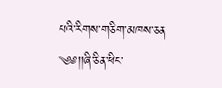པའི་རིགས་གཅིག་མཁས་ཅན
༄༅།།ཞི་ཅིན་ཕིང་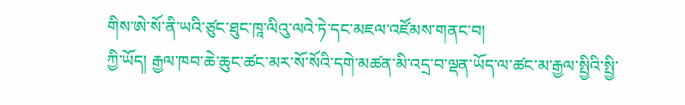གིས་ཨེ་སོ་ནི་ཡའི་ཙུང་ཐུང་ཁཱ་ལིའུ་ལའེ་ཏེ་དང་མཇལ་འཛོམས་གནང་བ།
ཀྱི་ཡོད། རྒྱལ་ཁབ་ཆེ་ཆུང་ཚང་མར་སོ་སོའི་དགེ་མཚན་མི་འདྲ་བ་ལྡན་ཡོད་ལ་ཚང་མ་རྒྱལ་སྤྱིའི་སྤྱི་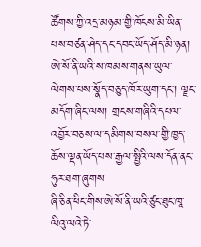ཚོགས་ཀྱི་འདྲ་མཉམ་གྱི་ཁོངས་མི་ཡིན་པས་བཙན་ཤེད་དང་དབང་ཡོད་ཤོད་མི་ཉན། ཨེ་སོ་ནི་ཡའི་ས་ཁམས་གནས་ཡུལ་ལེགས་པས་སྣོད་བཅུད་ཁོར་ཡུག་དང་། ལྗང་མདོག་ཞིང་ལས། གྲངས་གཞིའི་དཔལ་འབྱོར་བཅས་ལ་དམིགས་བསལ་གྱི་ཁྱད་ཆོས་ལྡན་ཡོད་པས་རྒྱལ་སྤྱིའི་ལས་དོན་ནང་ཧུར་ཐག་ཞུགས
ཞི་ཅིན་ཕིང་གིས་ཨེ་སོ་ནི་ཡའི་ཙུང་ཐུང་ཁཱ་ལིའུ་ལའེ་ཏེ་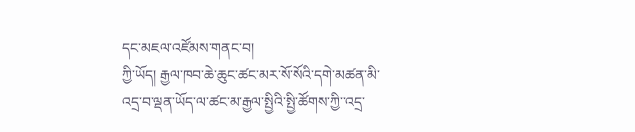དང་མཇལ་འཛོམས་གནང་བ།
ཀྱི་ཡོད། རྒྱལ་ཁབ་ཆེ་ཆུང་ཚང་མར་སོ་སོའི་དགེ་མཚན་མི་འདྲ་བ་ལྡན་ཡོད་ལ་ཚང་མ་རྒྱལ་སྤྱིའི་སྤྱི་ཚོགས་ཀྱི་་འདྲ་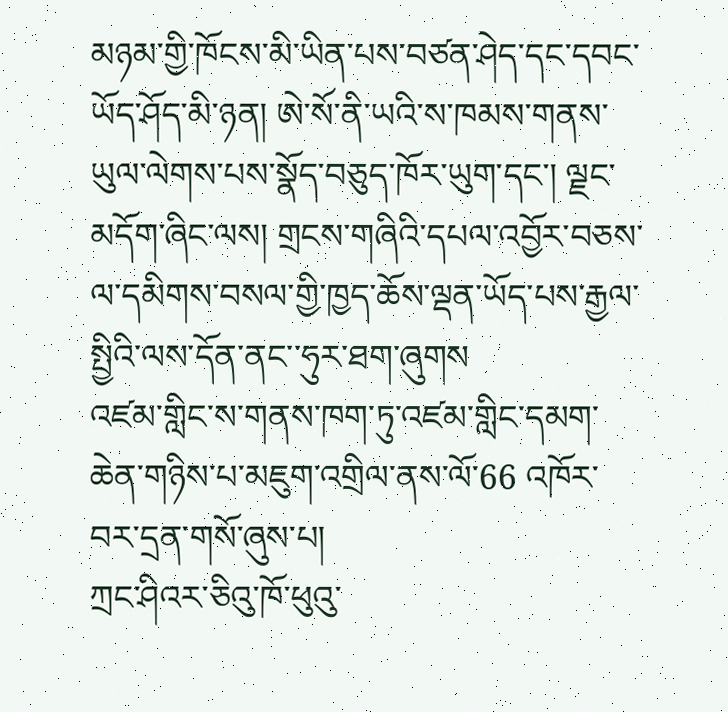མཉམ་གྱི་ཁོངས་མི་ཡིན་པས་བཙན་ཤེད་དང་དབང་ཡོད་ཤོད་མི་ཉན། ཨེ་སོ་ནི་ཡའི་ས་ཁམས་གནས་ཡུལ་ལེགས་པས་སྣོད་བཅུད་ཁོར་ཡུག་དང་། ལྗང་མདོག་ཞིང་ལས། གྲངས་གཞིའི་དཔལ་འབྱོར་བཅས་ལ་དམིགས་བསལ་གྱི་ཁྱད་ཆོས་ལྡན་ཡོད་པས་རྒྱལ་སྤྱིའི་ལས་དོན་ནང་་ཧུར་ཐག་ཞུགས
འཛམ་གླིང་ས་གནས་ཁག་ཏུ་འཛམ་གླིང་དམག་ཆེན་གཉིས་པ་མཇུག་འགྲིལ་ནས་ལོ་66 འཁོར་བར་དྲན་གསོ་ཞུས་པ།
ཀྲང་ཤིའར་ཅིའུ་ཁོ་ཕུའུ་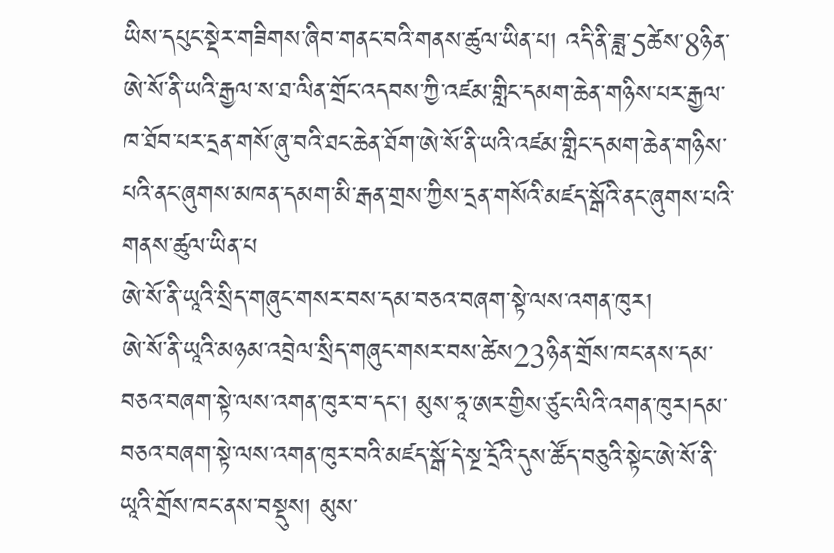ཡིས་དཔུང་སྡེར་གཟིགས་ཞིབ་གནང་བའི་གནས་ཚུལ་ཡིན་པ། འདི་ནི་ཟླ་5ཚེས་8ཉིན་ཨེ་སོ་ནི་ཡའི་རྒྱལ་ས་ཐ་ལིན་གྲོང་འདབས་ཀྱི་འཛམ་གླིང་དམག་ཆེན་གཉིས་པར་རྒྱལ་ཁ་ཐོབ་པར་དྲན་གསོ་ཞུ་བའི་ཐང་ཆེན་ཐོག་ཨེ་སོ་ནི་ཡའི་འཛམ་གླིང་དམག་ཆེན་གཉིས་པའི་ནང་ཞུགས་མཁན་དམག་མི་རྒན་གྲས་ཀྱིས་དྲན་གསོའི་མཛད་སྒོའི་ནང་ཞུགས་པའི་གནས་ཚུལ་ཡིན་པ
ཨེ་སོ་ནི་ཡཱའི་སྲིད་གཞུང་གསར་བས་དམ་བཅའ་བཞག་སྟེ་ལས་འགན་ཁུར།
ཨེ་སོ་ནི་ཡཱའི་མཉམ་འབྲེལ་སྲིད་གཞུང་གསར་བས་ཚེས23ཉིན་གྲོས་ཁང་ནས་དམ་བཅའ་བཞག་སྟེ་ལས་འགན་ཁུར་བ་དང་། མུས་ཧཱ་ཨར་གྱིས་ཙུང་ལིའི་འགན་ཁུར།དམ་བཅའ་བཞག་སྟེ་ལས་འགན་ཁུར་བའི་མཛད་སྒོ་དེ་སྔ་དྲོའི་དུས་ཚོད་བཅུའི་སྟེང་ཨེ་སོ་ནི་ཡཱའི་གྲོས་ཁང་ནས་བསྡུས། མུས་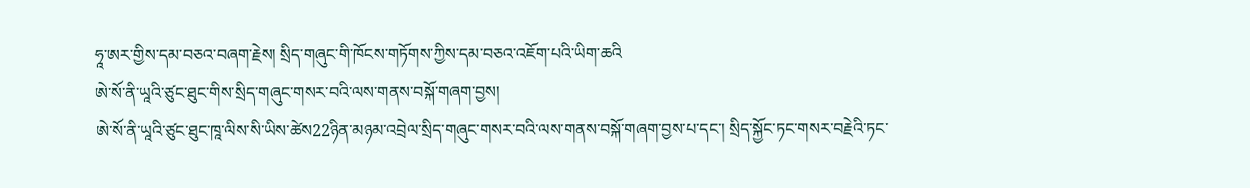ཧཱ་ཨར་གྱིས་དམ་བཅའ་བཞག་རྗེས། སྲིད་གཞུང་གི་ཁོངས་གཏོགས་ཀྱིས་དམ་བཅའ་འཇོག་པའི་ཡིག་ཆའི
ཨེ་སོ་ནི་ཡཱའི་ཙུང་ཐུང་གིས་སྲིད་གཞུང་གསར་བའི་ལས་གནས་བསྐོ་གཞག་བྱས།
ཨེ་སོ་ནི་ཡཱའི་ཙུང་ཐུང་ཁཱ་ལིས་སི་ཡིས་ཚེས22ཉིན་མཉམ་འབྲེལ་སྲིད་གཞུང་གསར་བའི་ལས་གནས་བསྐོ་གཞག་བྱས་པ་དང་། སྲིད་སྐྱོང་ཏང་གསར་བརྗེའི་ཏང་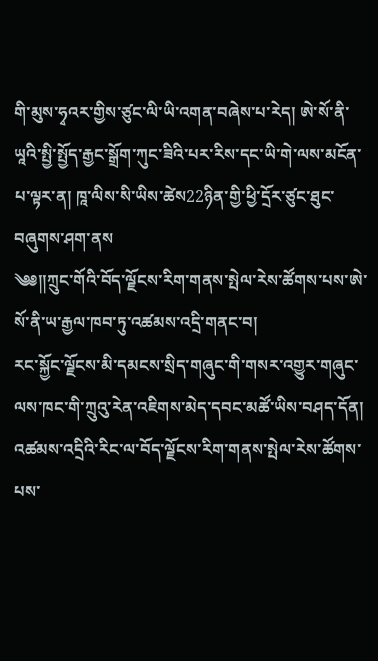གི་མུས་ཧྭའར་གྱིས་ཙུང་ལི་ཡི་འགན་བཞེས་པ་རེད། ཨེ་སོ་ནི་ཡཱའི་སྤྱི་སྤྱོད་རྒྱང་སྒྲོག་ཀུང་ཟིའི་པར་རིས་དང་ཡི་གེ་ལས་མངོན་པ་ལྟར་ན། ཁཱ་ལིས་སི་ཡིས་ཚེས22ཉིན་གྱི་ཕྱི་དྲོར་ཙུང་ཐུང་བཞུགས་ཤག་ནས
༄༅།།ཀྲུང་གོའི་བོད་ལྗོངས་རིག་གནས་སྤེལ་རེས་ཚོགས་པས་ཨེ་སོ་ནི་ཡ་རྒྱལ་ཁབ་ཏུ་འཚམས་འདྲི་གནང་བ།
རང་སྐྱོང་ལྗོངས་མི་དམངས་སྲིད་གཞུང་གི་གསར་འགྱུར་གཞུང་ལས་ཁང་གི་ཀྲུའུ་རེན་འཇིགས་མེད་དབང་མཚོ་ཡིས་བཤད་དོན། འཚམས་འདྲིའི་རིང་ལ་བོད་ལྗོངས་རིག་གནས་སྤེལ་རེས་ཚོགས་པས་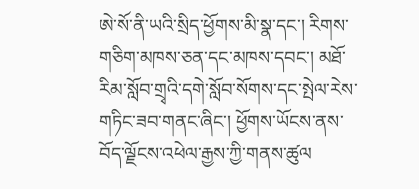ཨེ་སོ་ནི་ཡའི་སྲིད་ཕྱོགས་མི་སྣ་དང་། རིགས་གཅིག་མཁས་ཅན་དང་མཁས་དབང་། མཐོ་རིམ་སློབ་གྲྭའི་དགེ་སློབ་སོགས་དང་སྤེལ་རེས་གཏིང་ཟབ་གནང་ཞིང་། ཕྱོགས་ཡོངས་ནས་བོད་ལྗོངས་འཕེལ་རྒྱས་ཀྱི་གནས་ཚུལ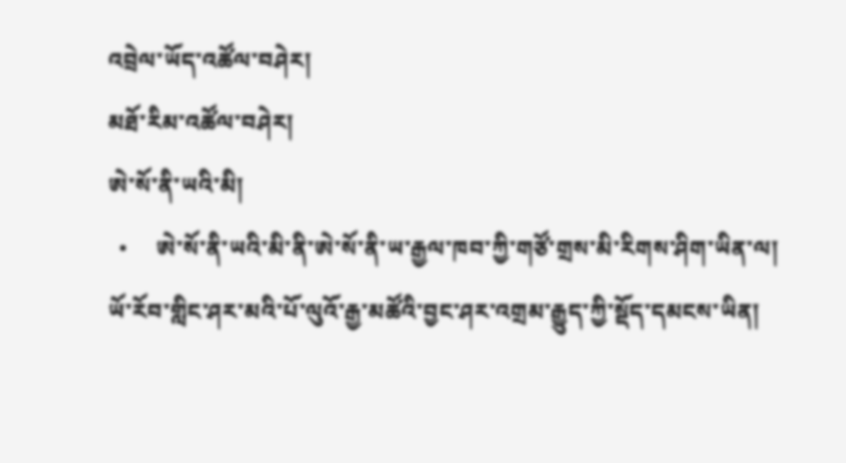འབྲེལ་ཡོད་འཚོལ་བཤེར།
མཐོ་རིམ་འཚོལ་བཤེར།
ཨེ་སོ་ནི་ཡའི་མི།
  •     ཨེ་སོ་ནི་ཡའི་མི་ནི་ཨེ་སོ་ནི་ཡ་རྒྱལ་ཁབ་ཀྱི་གཙོ་གྲས་མི་རིགས་ཤིག་ཡིན་ལ། ཡོ་རོབ་གླིང་ཤར་མའི་པོ་ལུའོ་རྒྱ་མཚོའི་བྱང་ཤར་འགྲམ་རྒྱུད་ཀྱི་སྡོད་དམངས་ཡིན།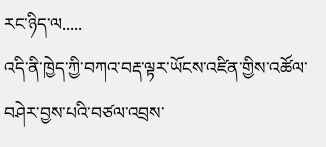རང་ཉིད་ལ.....
འདི་ནི་ཁྱེད་ཀྱི་བཀའ་བརྡ་ལྟར་ཡོངས་འཛིན་གྱིས་འཚོལ་བཤེར་བྱས་པའི་བཙལ་འབྲས་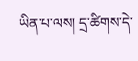ཡིན་པ་ལས། དྲ་ཚིགས་དེ་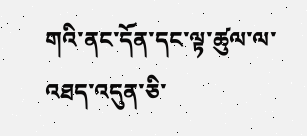གའི་ནང་དོན་དང་ལྟ་ཚུལ་ལ་འཐད་འདུན་ཅི་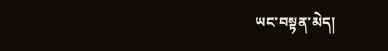ཡང་བསྟན་མེད།